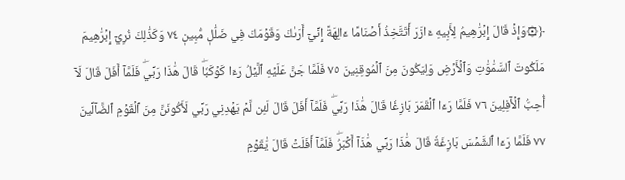﴿۞وَإِذۡ قَالَ إِبۡرَٰهِيمُ لِأَبِيهِ ءَازَرَ أَتَتَّخِذُ أَصۡنَامًا ءَالِهَةً إِنِّيٓ أَرَىٰكَ وَقَوۡمَكَ فِي ضَلَٰلٖ مُّبِينٖ ٧٤ وَكَذَٰلِكَ نُرِيٓ إِبۡرَٰهِيمَ مَلَكُوتَ ٱلسَّمَٰوَٰتِ وَٱلۡأَرۡضِ وَلِيَكُونَ مِنَ ٱلۡمُوقِنِينَ ٧٥ فَلَمَّا جَنَّ عَلَيۡهِ ٱلَّيۡلُ رَءَا كَوۡكَبٗاۖ قَالَ هَٰذَا رَبِّيۖ فَلَمَّآ أَفَلَ قَالَ لَآ أُحِبُّ ٱلۡأٓفِلِينَ ٧٦ فَلَمَّا رَءَا ٱلۡقَمَرَ بَازِغٗا قَالَ هَٰذَا رَبِّيۖ فَلَمَّآ أَفَلَ قَالَ لَئِن لَّمۡ يَهۡدِنِي رَبِّي لَأَكُونَنَّ مِنَ ٱلۡقَوۡمِ ٱلضَّآلِّينَ ٧٧ فَلَمَّا رَءَا ٱلشَّمۡسَ بَازِغَةٗ قَالَ هَٰذَا رَبِّي هَٰذَآ أَكۡبَرُۖ فَلَمَّآ أَفَلَتۡ قَالَ يَٰقَوۡمِ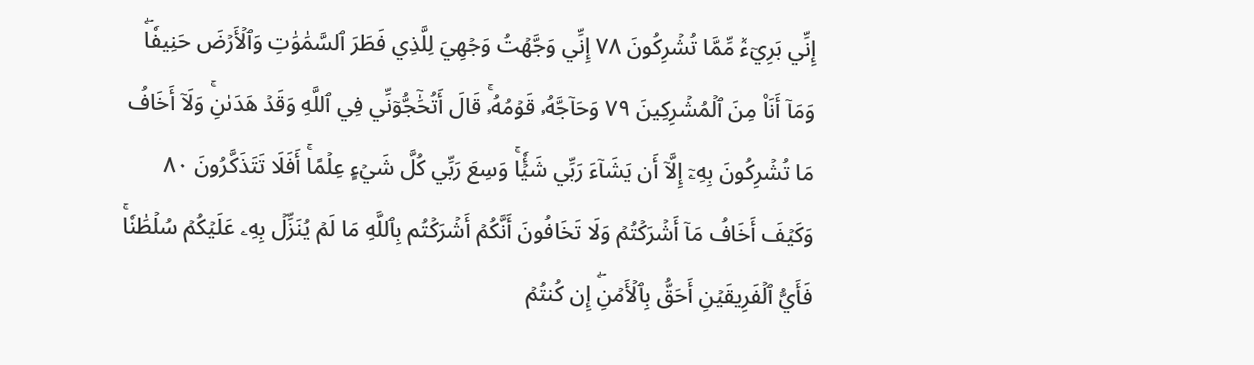إِنِّي بَرِيٓءٞ مِّمَّا تُشۡرِكُونَ ٧٨ إِنِّي وَجَّهۡتُ وَجۡهِيَ لِلَّذِي فَطَرَ ٱلسَّمَٰوَٰتِ وَٱلۡأَرۡضَ حَنِيفٗاۖ وَمَآ أَنَا۠ مِنَ ٱلۡمُشۡرِكِينَ ٧٩ وَحَآجَّهُۥ قَوۡمُهُۥۚ قَالَ أَتُحَٰٓجُّوٓنِّي فِي ٱللَّهِ وَقَدۡ هَدَىٰنِۚ وَلَآ أَخَافُ مَا تُشۡرِكُونَ بِهِۦٓ إِلَّآ أَن يَشَآءَ رَبِّي شَيۡٔٗاۚ وَسِعَ رَبِّي كُلَّ شَيۡءٍ عِلۡمًاۚ أَفَلَا تَتَذَكَّرُونَ ٨٠ وَكَيۡفَ أَخَافُ مَآ أَشۡرَكۡتُمۡ وَلَا تَخَافُونَ أَنَّكُمۡ أَشۡرَكۡتُم بِٱللَّهِ مَا لَمۡ يُنَزِّلۡ بِهِۦ عَلَيۡكُمۡ سُلۡطَٰنٗاۚ فَأَيُّ ٱلۡفَرِيقَيۡنِ أَحَقُّ بِٱلۡأَمۡنِۖ إِن كُنتُمۡ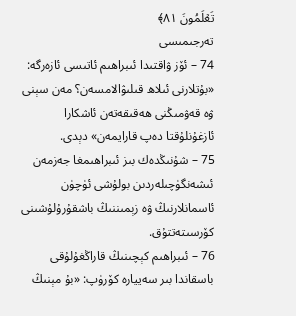تَعۡلَمُونَ ٨١﴾
تەرجىمىسى
74 – ئۆز ۋاقتىدا ئىبراھىم ئاتىسى ئازەرگە: «بۇتلارنى ئىلاھ قىلىۋالامسەن؟ مەن سېنى ۋە قەۋمىڭنى ھەقىقەتەن ئاشكارا ئازغۇنلۇقتا دەپ قارايمەن» دېدى.
75 – شۇنىڭدەك بىز ئىبراھىمغا جەزمەن ئىشەنگۈچىلەردىن بولۇشى ئۈچۈن ئاسمانلارنىڭ ۋە زېمىننىڭ باشقۇرۇلۇشىنى كۆرسىتەتتۇق.
76 – ئىبراھىم كېچىنىڭ قاراڭغۇلۇقى باسقاندا بىر سەييارە كۆرۈپ: «بۇ مېنىڭ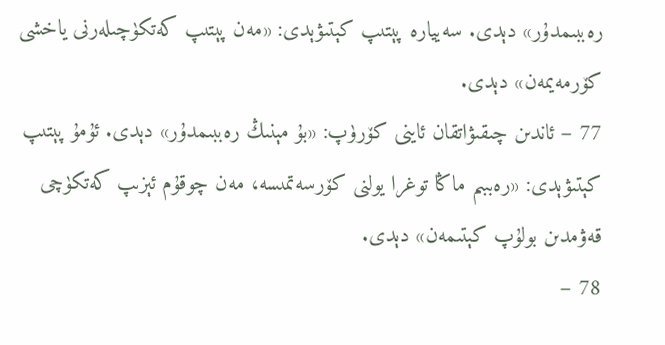رەببىمدۇر» دېدى. سەييارە پېتىپ كېتىۋېدى: «مەن پېتىپ كەتكۈچىلەرنى ياخشى كۆرمەيمەن» دېدى.
77 – ئاندىن چىقىۋاتقان ئاينى كۆرۈپ: «بۇ مېنىڭ رەببىمدۇر» دېدى. ئۇمۇ پېتىپ كېتىۋېدى: «رەببىم ماڭا توغرا يولنى كۆرسەتمىسە، مەن چوقۇم ئېزىپ كەتكۈچى قەۋمدىن بولۇپ كېتىمەن» دېدى.
78 –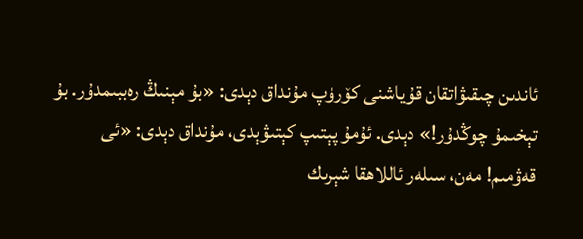ئاندىن چىقىۋاتقان قۇياشنى كۆرۈپ مۇنداق دېدى: «بۇ مېنىڭ رەببىمدۇر. بۇ تېخىمۇ چوڭدۇر!» دېدى. ئۇمۇ پېتىپ كېتىۋېدى، مۇنداق دېدى: «ئى قەۋمىم! مەن، سىلەر ئاللاھقا شېرىك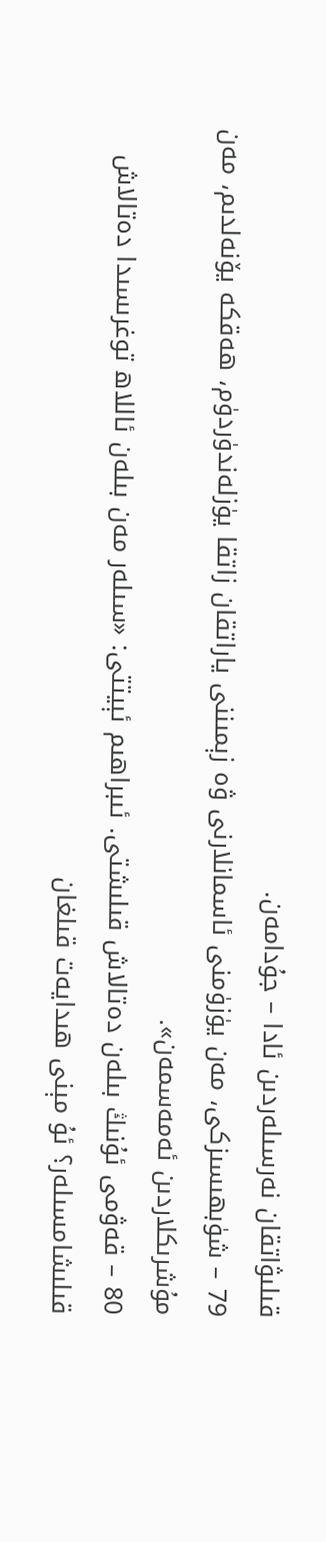قىلىۋاتقان نەرسىلەردىن ئادا – جۇدامەن.
79 – شۈبھىسىزكى، مەن يۈزۈمنى ئاسمانلارنى ۋە زېمىننى ياراتقان زاتقا يۈزلەندۈردۈم، ھەقكە يۆنەلدىم، مەن مۇشرىكلاردىن ئەمەسمەن».
80 – قەۋمى ئۇنىڭ بىلەن دەتالاش قىلىشتى. ئىبراھىم ئېيتتى: «سىلەر مەن بىلەن ئاللاھ توغرىسىدا دەتالاش قىلىشامسىلەر؟ ئۇ مېنى ھىدايەت قىلغان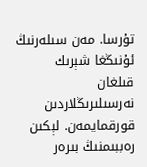تۇرسا. مەن سىلەرنىڭ ئۇنىڭغا شېرىك قىلغان نەرسىلىرىڭلاردىن قورقمايمەن. لېكىن رەببىمنىڭ بىرەر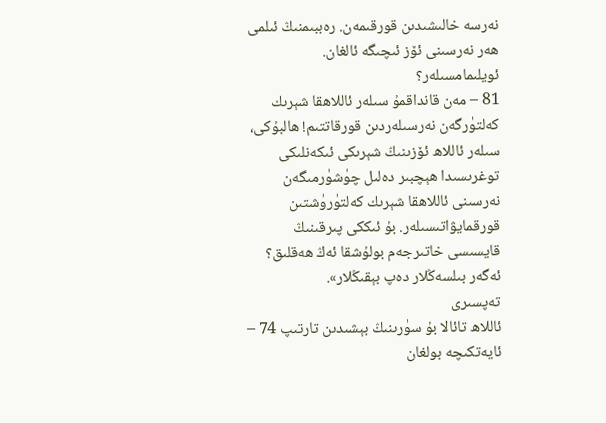نەرسە خالىشىدىن قورقىمەن. رەببىمنىڭ ئىلمى ھەر نەرسىنى ئۆز ئىچىگە ئالغان. ئويلىمامسىلەر؟
81 – مەن قانداقمۇ سىلەر ئاللاھقا شېرىك كەلتۈرگەن نەرسىلەردىن قورقاتتىم! ھالبۇكى، سىلەر ئاللاھ ئۆزىنىڭ شېرىكى ئىكەنلىكى توغرىسىدا ھېچبىر دەلىل چۈشۈرمىگەن نەرسىنى ئاللاھقا شېرىك كەلتۈرۈشتىن قورقمايۋاتىسىلەر. بۇ ئىككى پىرقىنىڭ قايسىسى خاتىرجەم بولۇشقا ئەڭ ھەقلىق؟ ئەگەر بىلسەڭلار دەپ بېقىڭلار».
تەپسىرى
ئاللاھ تائالا بۇ سۈرىنىڭ بېشىدىن تارتىپ 74 – ئايەتكىچە بولغان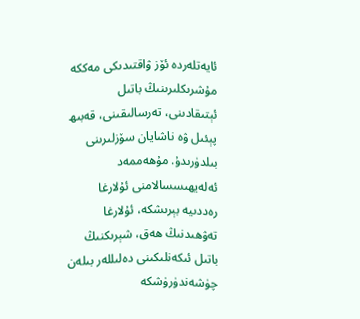ئايەتلەردە ئۆز ۋاقتىدىكى مەككە مۇشرىكلىرىنىڭ باتىل ئېتىقادىنى، تەرسالىقىنى، قەبىھ پېئىل ۋە ناشايان سۆزلىرىنى بىلدۈرىدۇ. مۇھەممەد ئەلەيھىسسالامنى ئۇلارغا رەددىيە بېرىشكە، ئۇلارغا تەۋھىدنىڭ ھەق، شېرىكنىڭ باتىل ئىكەنلىكىنى دەلىللەر بىلەن چۈشەندۈرۈشكە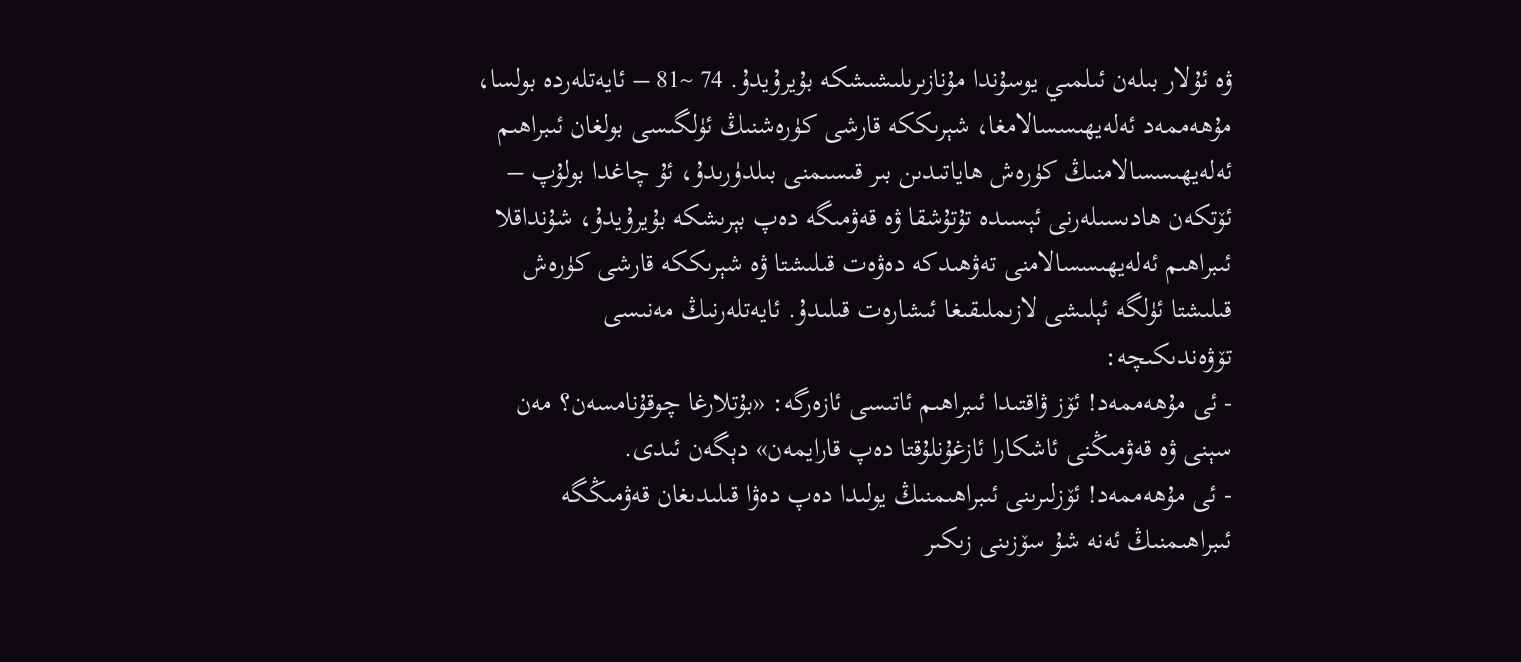ۋە ئۇلار بىلەن ئىلمىي يوسۇندا مۇنازىرىلىشىشكە بۇيرۇيدۇ. 74 ~81 – ئايەتلەردە بولسا، مۇھەممەد ئەلەيھىسسالامغا، شېرىككە قارشى كۈرەشنىڭ ئۈلگىسى بولغان ئىبراھىم ئەلەيھىسسالامنىڭ كۈرەش ھاياتىدىن بىر قىسىمنى بىلدۈرىدۇ، ئۇ چاغدا بولۇپ – ئۆتكەن ھادىسىلەرنى ئېسىدە تۇتۇشقا ۋە قەۋمىگە دەپ بېرىشكە بۇيرۇيدۇ، شۇنداقلا ئىبراھىم ئەلەيھىسسالامنى تەۋھىدكە دەۋەت قىلىشتا ۋە شېرىككە قارشى كۈرەش قىلىشتا ئۈلگە ئېلىشى لازىملىقىغا ئىشارەت قىلىدۇ. ئايەتلەرنىڭ مەنىسى تۆۋەندىكىچە:
- ئى مۇھەممەد! ئۆز ۋاقتىدا ئىبراھىم ئاتىسى ئازەرگە: «بۇتلارغا چوقۇنامسەن؟ مەن سېنى ۋە قەۋمىڭنى ئاشكارا ئازغۇنلۇقتا دەپ قارايمەن» دېگەن ئىدى.
- ئى مۇھەممەد! ئۆزلىرىنى ئىبراھىمنىڭ يولىدا دەپ دەۋا قىلىدىغان قەۋمىڭگە ئىبراھىمنىڭ ئەنە شۇ سۆزىنى زىكىر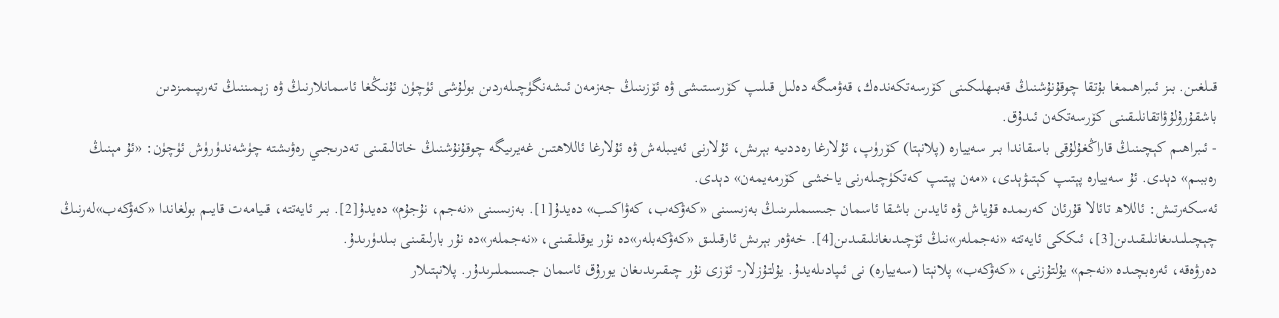قىلغىن. بىز ئىبراھىمغا بۇتقا چوقۇنۇشنىڭ قەبىھلىكىنى كۆرسەتكەندەك، قەۋمىگە دەلىل قىلىپ كۆرسىتىشى ۋە ئۆزىنىڭ جەزمەن ئىشەنگۈچىلەردىن بولۇشى ئۈچۈن ئۇنىڭغا ئاسمانلارنىڭ ۋە زېمىننىڭ تەرىپىمىزدىن باشقۇرۇلۇۋاتقانلىقىنى كۆرسەتكەن ئىدۇق.
- ئىبراھىم كېچىنىڭ قاراڭغۇلۇقى باسقاندا بىر سەييارە (پلانېتا) كۆرۈپ، ئۇلارغا رەددىيە بېرىش، ئۇلارنى ئەيىبلەش ۋە ئۇلارغا ئاللاھتىن غەيرىيگە چوقۇنۇشنىڭ خاتالىقىنى تەدرىجىي رەۋىشتە چۈشەندۈرۈش ئۈچۈن: «ئۇ مېنىڭ رەببىم» دېدى. ئۇ سەييارە پېتىپ كېتىۋېدى، «مەن پېتىپ كەتكۈچىلەرنى ياخشى كۆرمەيمەن» دېدى.
ئەسكەرتىش: ئاللاھ تائالا قۇرئان كەرىمدە قۇياش ۋە ئايدىن باشقا ئاسمان جىسىملىرىنىڭ بەزىسىنى «كەۋكەب، كەۋاكىب» دەيدۇ[1]. بەزىسىنى «نەجم، نۇجۇم» دەيدۇ[2]. بىر ئايەتتە، قىيامەت قايىم بولغاندا «كەۋكەب»لەرنىڭ چېچىلىدىغانلىقىدىن[3]، ئىككى ئايەتتە «نەجملەر»نىڭ ئۆچىدىغانلىقىدىن[4]. خەۋەر بېرىش ئارقىلىق «كەۋكەبلەر»دە نۇر يوقلىقىنى، «نەجملەر»دە نۇر بارلىقىنى بىلدۈرىدۇ.
دەرۋەقە، ئەرەبچىدە «نەجم» يۇلتۇزنى، «كەۋكەب» پلانېتا (سەييارە) نى ئىپادىلەيدۇ. يۇلتۇزلار- ئۆزى نۇر چىقىرىدىغان يورۇق ئاسمان جىسىملىرىدۇر. پلانېتىلار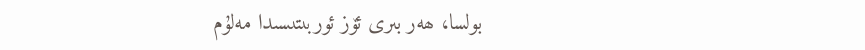بولسا، ھەر بىرى ئۆز ئوربىتىسىدا مەلۇم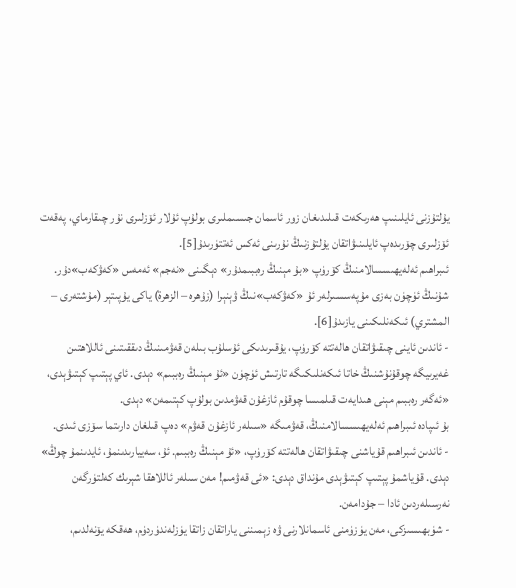يۇلتۇزنى ئايلىنىپ ھەرىكەت قىلىدىغان زور ئاسمان جىسىملىرى بولۇپ ئۇلار ئۆزلىرى نۇر چىقارماي، پەقەت ئۆزلىرى چۆرىدەپ ئايلىنىۋاتقان يۇلتۇزنىڭ نۇرىنى ئەكس ئەتتۈرىدۇ[5].
ئىبراھىم ئەلەيھىسسالامنىڭ كۆرۈپ «بۇ مېنىڭ رەببىمدۇر» دېگىنى «نەجم» ئەمەس «كەۋكەب»دۇر. شۇنىڭ ئۈچۈن بەزى مۇپەسسىرلەر ئۇ «كەۋكەب»نىڭ ۋېنېرا (زۇھرە – الزهرة) ياكى يۇپىتېر (مۇشتەرى – المشتري) ئىكەنلىكىنى يازىدۇ[6].
- ئاندىن ئاينى چىقىۋاتقان ھالەتتە كۆرۈپ، يۇقىرىدىكى ئۇسلۇب بىلەن قەۋمىنىڭ دىققىتىنى ئاللاھتىن غەيرىيگە چوقۇنۇشنىڭ خاتا ئىكەنلىكىگە تارتىش ئۈچۈن «ئۇ مېنىڭ رەببىم» دېدى. ئاي پېتىپ كېتىۋېدى، «ئەگەر رەببىم مېنى ھىدايەت قىلمىسا چوقۇم ئازغۇن قەۋمدىن بولۇپ كېتىمەن» دېدى.
بۇ ئىپادە ئىبراھىم ئەلەيھىسسالامنىڭ، قەۋمىگە «سىلەر ئازغۇن قەۋم» دەپ قىلغان دارىتما سۆزى ئىدى.
- ئاندىن ئىبراھىم قۇياشنى چىقىۋاتقان ھالەتتە كۆرۈپ، «ئۇ مېنىڭ رەببىم. ئۇ، سەييارىدىنمۇ، ئايدىنمۇ چوڭ» دېدى. قۇياشمۇ پېتىپ كېتىۋېدى مۇنداق دېدى: «ئى قەۋمىم! مەن سىلەر ئاللاھقا شېرىك كەلتۈرگەن نەرسىلەردىن ئادا – جۇدامەن.
- شۈبھىسىزكى، مەن يۈزۈمنى ئاسمانلارنى ۋە زېمىننى ياراتقان زاتقا يۈزلەندۈردۈم، ھەقكە يۆنەلدىم،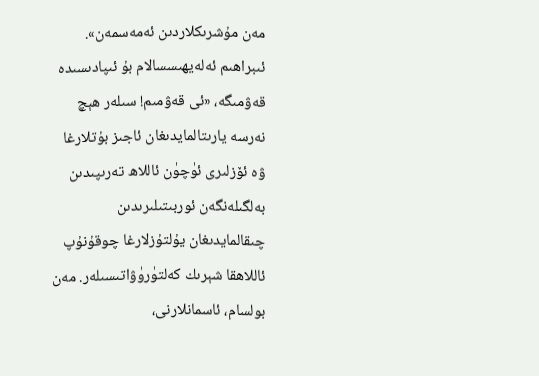مەن مۇشرىكلاردىن ئەمەسمەن».
ئىبراھىم ئەلەيھىسسالام بۇ ئىپادىسىدە قەۋمىگە، «ئى قەۋمىم! سىلەر ھېچ نەرسە يارىتالمايدىغان ئاجىز بۇتلارغا ۋە ئۆزلىرى ئۈچۈن ئاللاھ تەرىپىدىن بەلگىلەنگەن ئوربىتىلىرىدىن چىقالمايدىغان يۇلتۇزلارغا چوقۇنۇپ ئاللاھقا شېرىك كەلتۈرۈۋاتىسىلەر. مەن بولسام، ئاسمانلارنى،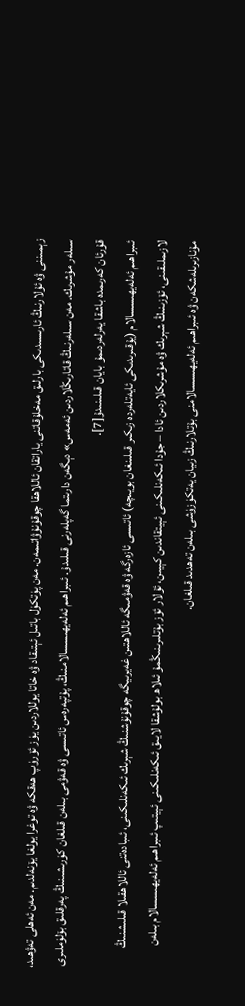زېمىننى ۋە ئۇلارنىڭ ئارىسىدىكى بارلىق مەخلۇقاتنى ياراتقان ئاللاھقا چوقۇنۇۋاتىمەن. مەن پۈتكۈل باتىل ئېتىقاد ۋە خاتا يوللاردىن يۈز ئۆرۈپ ھەقكە ۋە توغرا يولغا يۆنەلدىم. مەن ئەھلى تەۋھىد، سىلەر مۇشرىك. مەن سىلەرنىڭ قاتارىڭلاردىن ئەمەس» دېگەن دارىتما گەپلەرنى قىلىدۇ. ئىبراھىم ئەلەيھىسسالامنىڭ، پۇتپەرەس ئاتىسى ۋە قەۋمى بىلەن قىلغان كۈرىشىنىڭ پەرقلىق بۆلۈملىرى قۇرئان كەرىمدە باشقا يەرلەردىمۇ بايان قىلىنىدۇ[7].
ئىبراھىم ئەلەيھىسسالام (يۇقىرىدىكى ئايەتلەردە زىكىر قىلىنغان بويىچە) ئاتىسى ئازەرگە ۋە قەۋمىگە ئاللاھتىن غەيرىيگە چوقۇنۇشنىڭ شېرىك ئىكەنلىكىنى، ئىبادەتنى ئاللاھقىلا قىلىشنىڭ لازىملىقىنى، ئۆزىنىڭ شېرىك ۋە مۇشرىكلاردىن ئادا – جۇدا ئىكەنلىكىنى ئېيتقاندىن كېيىن، ئۇلار ئۆز بۇتلىرىنىڭمۇ ئىلاھ بولۇشقا لايىق ئىكەنلىكىنى ئېيتىپ ئىبراھىم ئەلەيھىسسالام بىلەن مۇنازىرىلەشكەن ۋە ئىبراھىم ئەلەيھىسسالامنى بۇتلارنىڭ زىيان يەتكۈزۈشى بىلەن تەھدىد قىلغان.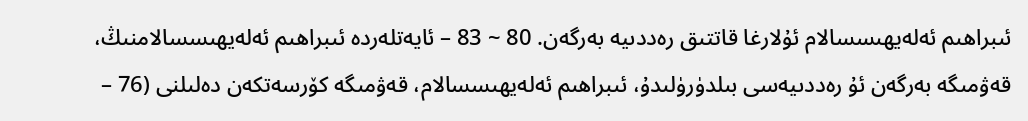ئىبراھىم ئەلەيھىسسالام ئۇلارغا قاتتىق رەددىيە بەرگەن. 80 ~ 83 – ئايەتلەردە ئىبراھىم ئەلەيھىسسالامنىڭ، قەۋمىگە بەرگەن ئۇ رەددىيەسى بىلدۈرۈلىدۇ، ئىبراھىم ئەلەيھىسسالام، قەۋمىگە كۆرسەتكەن دەلىلنى (76 –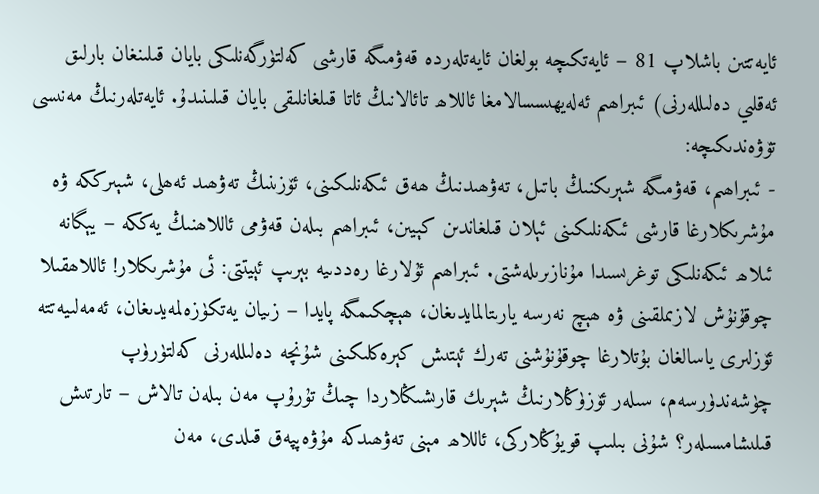ئايەتتىن باشلاپ 81 – ئايەتكىچە بولغان ئايەتلەردە قەۋمىگە قارشى كەلتۈرگەنلىكى بايان قىلىنغان بارلىق ئەقلىي دەلىللەرنى) ئىبراھىم ئەلەيھىسسالامغا ئاللاھ تائالانىڭ ئاتا قىلغانلىقى بايان قىلىنىدۇ. ئايەتلەرنىڭ مەنىسى تۆۋەندىكىچە:
- ئىبراھىم، قەۋمىگە شېرىكنىڭ باتىل، تەۋھىدنىڭ ھەق ئىكەنلىكىنى، ئۆزىنىڭ تەۋھىد ئەھلى، شېىرككە ۋە مۇشرىكلارغا قارشى ئىكەنلىكىنى ئېلان قىلغاندىن كېيىن، ئىبراھىم بىلەن قەۋمى ئاللاھنىڭ يەككە – يېگانە ئىلاھ ئىكەنلىكى توغرىسىدا مۇنازىرىلەشتى. ئىبراھىم ئۇلارغا رەددىيە بېرىپ ئېيتتى: ئى مۇشرىكلار! ئاللاھقىلا چوقۇنۇش لازىملقىنى ۋە ھېچ نەرسە يارىتالمايدىغان، ھېچكىمگە پايدا – زىيان يەتكۈزەلمەيدىغان، ئەمەلىيەتتە ئۆزلىرى ياسالغان بۇتلارغا چوقۇنۇشنى تەرك ئېتىش كېرەكلىكىنى شۇنچە دەلىللەرنى كەلتۈرۈپ چۈشەندۈرسەم، سىلەر ئۆزۈڭلارنىڭ شېرىك قارىشىڭلاردا چىڭ تۇرۇپ مەن بىلەن تالاش – تارتىش قىلىشامسىلەر؟ شۇنى بىلىپ قويۇڭلاركى، ئاللاھ مېنى تەۋھىدكە مۇۋەپپەق قىلدى، مەن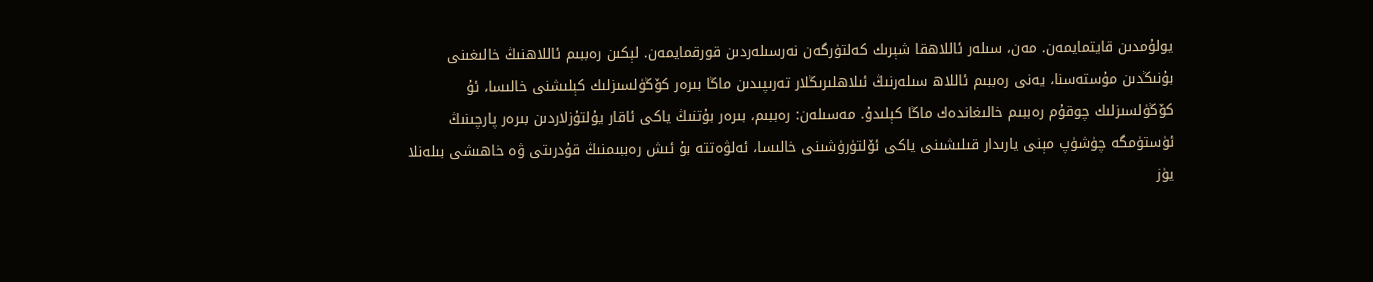يولۇمدىن قايتمايمەن. مەن، سىلەر ئاللاھقا شېرىك كەلتۈرگەن نەرسىلەردىن قورقمايمەن. لېكىن رەببىم ئاللاھنىڭ خالىغىنى بۇنىڭدىن مۇستەسنا، يەنى رەببىم ئاللاھ سىلەرنىڭ ئىلاھلىرىڭلار تەرىپىدىن ماڭا بىرەر كۆڭۈلسىزلىك كېلىشنى خالىسا، ئۇ كۆڭۈلسىزلىك چوقۇم رەببىم خالىغاندەك ماڭا كېلىدۇ. مەسىلەن: رەببىم، بىرەر بۇتنىڭ ياكى ئاقار يۇلتۇزلاردىن بىرەر پارچىنىڭ ئۈستۈمگە چۈشۈپ مېنى يارىدار قىلىشىنى ياكى ئۆلتۈرۈشىنى خالىسا، ئەلۋەتتە بۇ ئىش رەببىمنىڭ قۇدرىتى ۋە خاھىشى بىلەنلا يۈز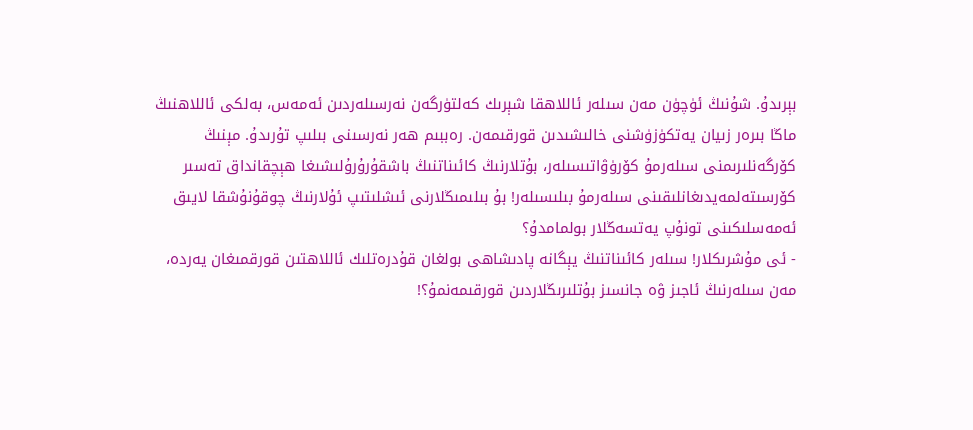بېرىدۇ. شۇنىڭ ئۈچۈن مەن سىلەر ئاللاھقا شېرىك كەلتۈرگەن نەرسىلەردىن ئەمەس، بەلكى ئاللاھنىڭ ماڭا بىرەر زىيان يەتكۈزۈشنى خالىشىدىن قورقىمەن. رەببىم ھەر نەرسىنى بىلىپ تۇرىدۇ. مېنىڭ كۆرگەنلىرىمنى سىلەرمۇ كۆرۈۋاتىسىلەر، بۇتلارنىڭ كائىناتنىڭ باشقۇرۇرۇلىشىغا ھېچقانداق تەسىر كۆرسىتەلمەيدىغانلىقىنى سىلەرمۇ بىلىسىلەر! بۇ بىلىمىڭلارنى ئىشلىتىپ ئۇلارنىڭ چوقۇنۇشقا لايىق ئەمەسلىكىنى تونۇپ يەتسەڭلار بولمامدۇ؟
- ئى مۇشرىكلار! سىلەر كائىناتنىڭ يېگانە پادىشاھى بولغان قۇدرەتلىك ئاللاھتىن قورقمىغان يەردە، مەن سىلەرنىڭ ئاجىز ۋە جانسىز بۇتلىرىڭلاردىن قورقىمەنمۇ؟!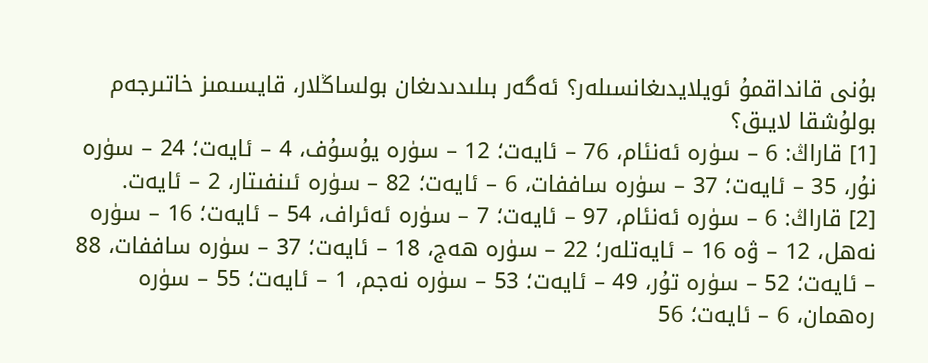بۇنى قانداقمۇ ئويلايدىغانسىلەر؟ ئەگەر بىلىدىدىغان بولساڭلار، قايسىمىز خاتىرجەم بولۇشقا لايىق؟
[1] قاراڭ: 6 – سۈرە ئەنئام، 76 – ئايەت؛ 12 – سۈرە يۇسۇف، 4 – ئايەت؛ 24 – سۈرە نۇر، 35 – ئايەت؛ 37 – سۈرە ساففات، 6 – ئايەت؛ 82 – سۈرە ئىنفىتار، 2 – ئايەت.
[2] قاراڭ: 6 – سۈرە ئەنئام، 97 – ئايەت؛ 7 – سۈرە ئەئراف، 54 – ئايەت؛ 16 – سۈرە نەھل، 12 – ۋە 16 – ئايەتلەر؛ 22 – سۈرە ھەج، 18 – ئايەت؛ 37 – سۈرە ساففات، 88 – ئايەت؛ 52 – سۈرە تۇر، 49 – ئايەت؛ 53 – سۈرە نەجم، 1 – ئايەت؛ 55 – سۈرە رەھمان، 6 – ئايەت؛ 56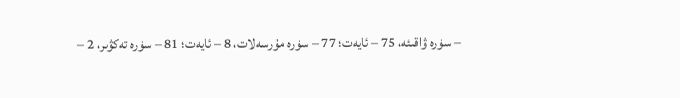– سۈرە ۋاقىئە، 75 – ئايەت؛ 77 – سۈرە مۇرسەلات، 8 – ئايەت؛ 81 – سۈرە تەكۋىر، 2 –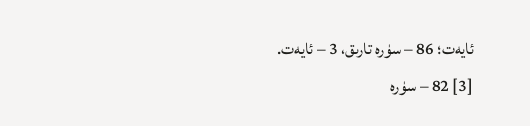ئايەت؛ 86 – سۈرە تارىق، 3 – ئايەت.
[3] 82 – سۈرە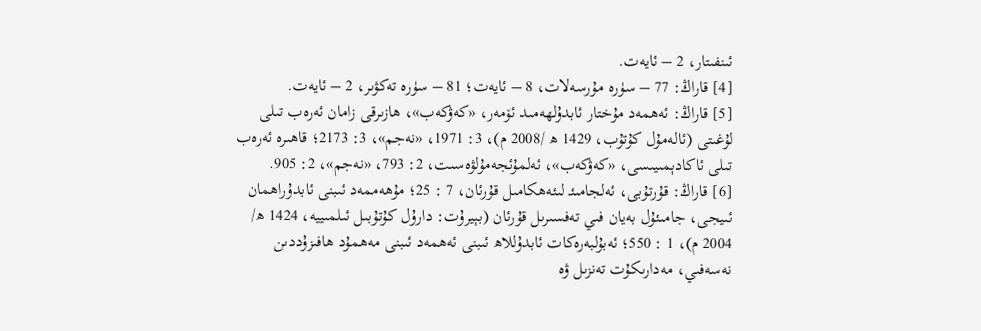ئىنفىتار، 2 – ئايەت.
[4] قاراڭ: 77 – سۈرە مۇرسەلات، 8 – ئايەت؛ 81 – سۈرە تەكۋىر، 2 – ئايەت.
[5] قاراڭ: ئەھمەد مۇختار ئابدۇلھەمىد ئۆمەر، «كەۋكەب»، ھازىرقى زامان ئەرەب تىلى لۇغىتى (ئالەمۇل كۇتۇب، 1429 ھ /2008 م)، 3: 1971، «نەجم»، 3: 2173؛ قاھىرە ئەرەب تىلى ئاكادېمىيىسى، «كەۋكەب»، ئەلمۇئجەمۇلۋەسىت، 2: 793، «نەجم»، 2: 905.
[6] قاراڭ: قۇرتۇبى، ئەلجامىئـ لىئەھكامىل قۇرئان، 7 : 25؛ مۇھەممەد ئىبنى ئابدۇراھمان ئىيجى، جامىئۇل بەيان فىي تەفسىرىل قۇرئان (بېيرۇت: دارۇل كۇتۇبىل ئىلمىييە، 1424 ھ/ 2004 م)، 1 : 550؛ ئەبۇلبەرەكات ئابدۇللاھ ئىبنى ئەھمەد ئىبنى مەھمۇد ھافىزۇددىن نەسەفىي، مەدارىكۇت تەنزىل ۋە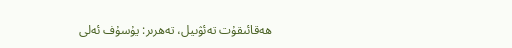ھەقائىقۇت تەئۋىيل، تەھرىر: يۇسۇف ئەلى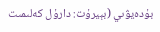بۇدەيۋىي (بېيرۇت: دارۇل كەلىمىت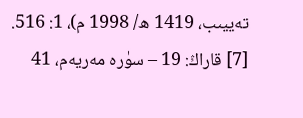تەييىب، 1419 ھ/ 1998 م)، 1: 516.
[7] قاراڭ: 19 – سۈرە مەريەم، 41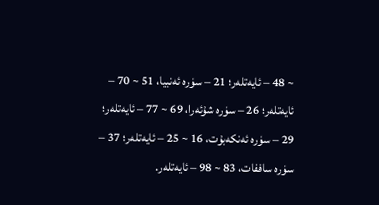~ 48 – ئايەتلەر؛ 21 – سۈرە ئەنبيا، 51 ~ 70 – ئايەتلەر؛ 26 – سۈرە شۇئەرا، 69 ~ 77 – ئايەتلەر؛ 29 – سۈرە ئەنكەبۇت، 16 ~ 25 – ئايەتلەر؛ 37 – سۈرە ساففات، 83 ~ 98 – ئايەتلەر.